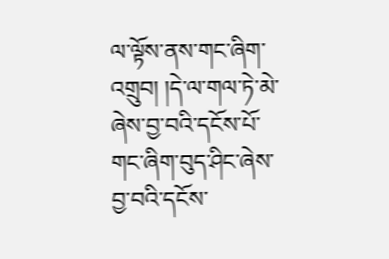ལ་ལྟོས་ནས་གང་ཞིག་འགྲུབ། །དེ་ལ་གལ་ཏེ་མེ་ཞེས་བྱ་བའི་དངོས་པོ་གང་ཞིག་བུད་ཤིང་ཞེས་བྱ་བའི་དངོས་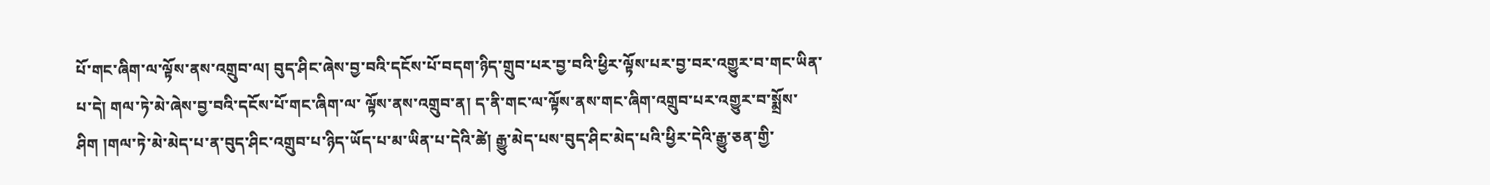པོ་གང་ཞིག་ལ་ལྟོས་ནས་འགྲུབ་ལ། བུད་ཤིང་ཞེས་བྱ་བའི་དངོས་པོ་བདག་ཉིད་གྲུབ་པར་བྱ་བའི་ཕྱིར་ལྟོས་པར་བྱ་བར་འགྱུར་བ་གང་ཡིན་པ་དེ། གལ་ཏེ་མེ་ཞེས་བྱ་བའི་དངོས་པོ་གང་ཞིག་ལ་ ལྟོས་ནས་འགྲུབ་ན། ད་ནི་གང་ལ་ལྟོས་ནས་གང་ཞིག་འགྲུབ་པར་འགྱུར་བ་སྨྲོས་ཤིག །གལ་ཏེ་མེ་མེད་པ་ན་བུད་ཤིང་འགྲུབ་པ་ཉིད་ཡོད་པ་མ་ཡིན་པ་དེའི་ཚེ། རྒྱུ་མེད་པས་བུད་ཤིང་མེད་པའི་ཕྱིར་དེའི་རྒྱུ་ཅན་གྱི་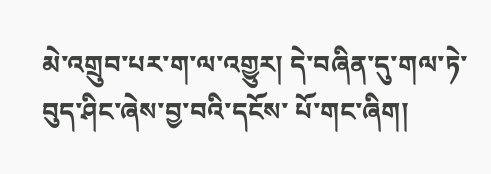མེ་འགྲུབ་པར་ག་ལ་འགྱུར། དེ་བཞིན་དུ་གལ་ཏེ་བུད་ཤིང་ཞེས་བྱ་བའི་དངོས་ པོ་གང་ཞིག།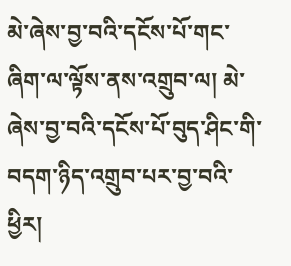མེ་ཞེས་བྱ་བའི་དངོས་པོ་གང་ཞིག་ལ་ལྟོས་ནས་འགྲུབ་ལ། མེ་ཞེས་བྱ་བའི་དངོས་པོ་བུད་ཤིང་གི་བདག་ཉིད་འགྲུབ་པར་བྱ་བའི་ཕྱིར།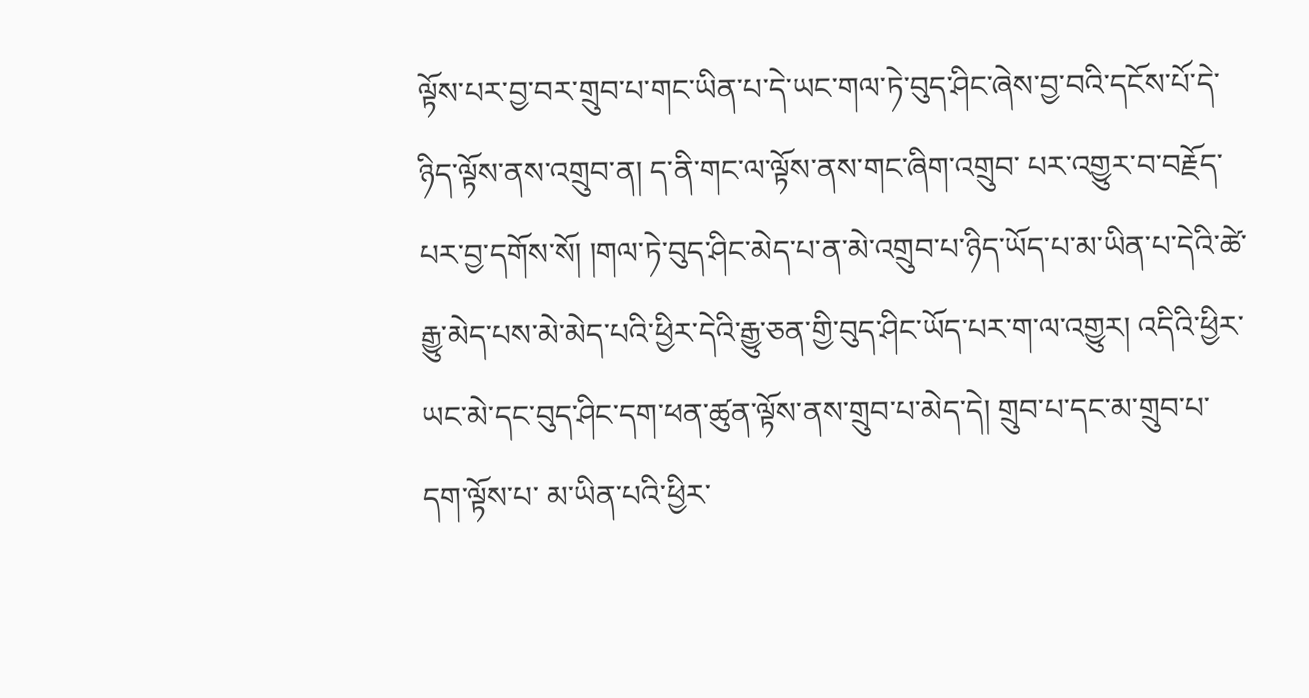ལྟོས་པར་བྱ་བར་གྲུབ་པ་གང་ཡིན་པ་དེ་ཡང་གལ་ཏེ་བུད་ཤིང་ཞེས་བྱ་བའི་དངོས་པོ་དེ་ཉིད་ལྟོས་ནས་འགྲུབ་ན། ད་ནི་གང་ལ་ལྟོས་ནས་གང་ཞིག་འགྲུབ་ པར་འགྱུར་བ་བརྗོད་པར་བྱ་དགོས་སོ། །གལ་ཏེ་བུད་ཤིང་མེད་པ་ན་མེ་འགྲུབ་པ་ཉིད་ཡོད་པ་མ་ཡིན་པ་དེའི་ཚེ་རྒྱུ་མེད་པས་མེ་མེད་པའི་ཕྱིར་དེའི་རྒྱུ་ཅན་གྱི་བུད་ཤིང་ཡོད་པར་ག་ལ་འགྱུར། འདིའི་ཕྱིར་ཡང་མེ་དང་བུད་ཤིང་དག་ཕན་ཚུན་ལྟོས་ནས་གྲུབ་པ་མེད་དེ། གྲུབ་པ་དང་མ་གྲུབ་པ་དག་ལྟོས་པ་ མ་ཡིན་པའི་ཕྱིར་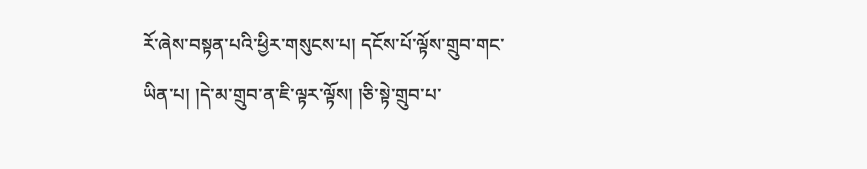རོ་ཞེས་བསྟན་པའི་ཕྱིར་གསུངས་པ། དངོས་པོ་ལྟོས་གྲུབ་གང་ཡིན་པ། །དེ་མ་གྲུབ་ན་ཇི་ལྟར་ལྟོས། །ཅི་སྟེ་གྲུབ་པ་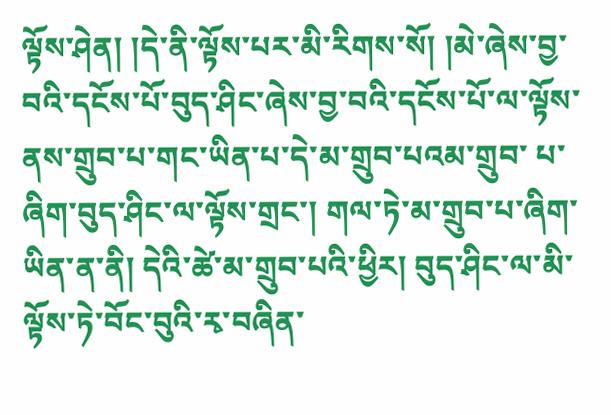ལྟོས་ཤེན། །དེ་ནི་ལྟོས་པར་མི་རིགས་སོ། །མེ་ཞེས་བྱ་བའི་དངོས་པོ་བུད་ཤིང་ཞེས་བྱ་བའི་དངོས་པོ་ལ་ལྟོས་ནས་གྲུབ་པ་གང་ཡིན་པ་དེ་མ་གྲུབ་པའམ་གྲུབ་ པ་ཞིག་བུད་ཤིང་ལ་ལྟོས་གྲང་། གལ་ཏེ་མ་གྲུབ་པ་ཞིག་ཡིན་ན་ནི། དེའི་ཚེ་མ་གྲུབ་པའི་ཕྱིར། བུད་ཤིང་ལ་མི་ལྟོས་ཏེ་བོང་བུའི་རྭ་བཞིན་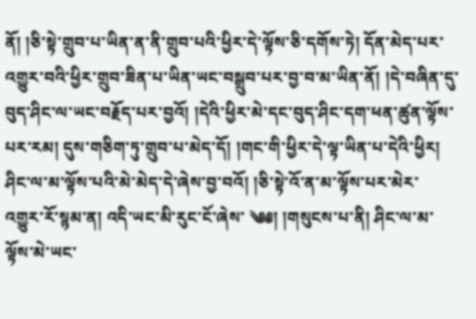ནོ། །ཅི་སྟེ་གྲུབ་པ་ཡིན་ན་ནི་གྲུབ་པའི་ཕྱིར་དེ་ལྟོས་ཅི་དགོས་ཏེ། དོན་མེད་པར་འགྱུར་བའི་ཕྱིར་གྲུབ་ཟིན་པ་ཡིན་ཡང་བསྒྲུབ་པར་བྱ་བ་མ་ཡིན་ནོ། །དེ་བཞིན་དུ་ བུད་ཤིང་ལ་ཡང་བརྗོད་པར་བྱའོ། །དེའི་ཕྱིར་མེ་དང་བུད་ཤིང་དག་ཕན་ཚུན་ལྟོས་པར་རམ། དུས་གཅིག་ཏུ་གྲུབ་པ་མེད་དོ། །གང་གི་ཕྱིར་དེ་ལྟ་ཡིན་པ་དེའི་ཕྱིར། ཤིང་ལ་མ་ལྟོས་པའི་མེ་མེད་དེ་ཞེས་བྱ་བའོ། །ཅི་སྟེ་འོ་ན་མ་ལྟོས་པར་མེར་འགྱུར་རོ་སྙམ་ན། འདི་ཡང་མི་རུང་ངོ་ཞེས་ ༄༅། །གསུངས་པ་ནི། ཤིང་ལ་མ་ལྟོས་མེ་ཡང་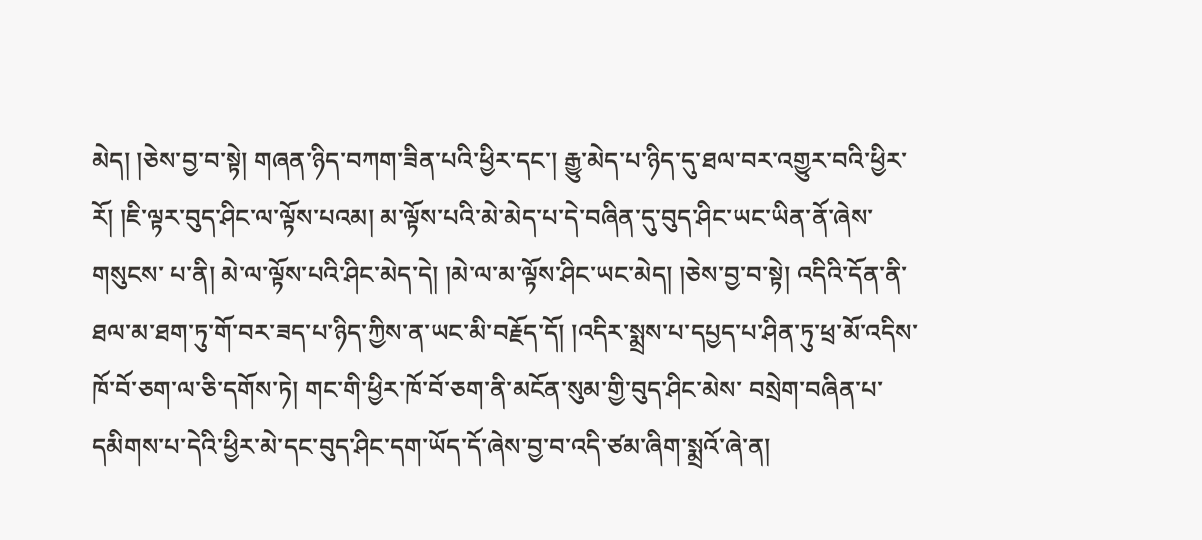མེད། །ཅེས་བྱ་བ་སྟེ། གཞན་ཉིད་བཀག་ཟིན་པའི་ཕྱིར་དང་། རྒྱུ་མེད་པ་ཉིད་དུ་ཐལ་བར་འགྱུར་བའི་ཕྱིར་རོ། །ཇི་ལྟར་བུད་ཤིང་ལ་ལྟོས་པའམ། མ་ལྟོས་པའི་མེ་མེད་པ་དེ་བཞིན་དུ་བུད་ཤིང་ཡང་ཡིན་ནོ་ཞེས་གསུངས་ པ་ནི། མེ་ལ་ལྟོས་པའི་ཤིང་མེད་དེ། །མེ་ལ་མ་ལྟོས་ཤིང་ཡང་མེད། །ཅེས་བྱ་བ་སྟེ། འདིའི་དོན་ནི་ཐལ་མ་ཐག་ཏུ་གོ་བར་ཟད་པ་ཉིད་ཀྱིས་ན་ཡང་མི་བརྗོད་དོ། །འདིར་སྨྲས་པ་དཔྱད་པ་ཤིན་ཏུ་ཕྲ་མོ་འདིས་ཁོ་བོ་ཅག་ལ་ཅི་དགོས་ཏེ། གང་གི་ཕྱིར་ཁོ་བོ་ཅག་ནི་མངོན་སུམ་གྱི་བུད་ཤིང་མེས་ བསྲེག་བཞིན་པ་དམིགས་པ་དེའི་ཕྱིར་མེ་དང་བུད་ཤིང་དག་ཡོད་དོ་ཞེས་བྱ་བ་འདི་ཙམ་ཞིག་སྨྲའོ་ཞེ་ན།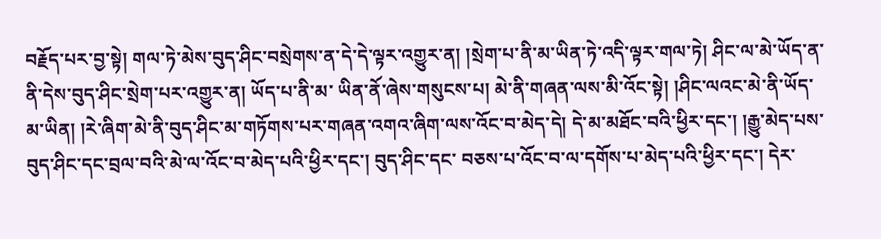བརྗོད་པར་བྱ་སྟེ། གལ་ཏེ་མེས་བུད་ཤིང་བསྲེགས་ན་དེ་དེ་ལྟར་འགྱུར་ན། །སྲེག་པ་ནི་མ་ཡིན་ཏེ་འདི་ལྟར་གལ་ཏེ། ཤིང་ལ་མེ་ཡོད་ན་ནི་དེས་བུད་ཤིང་སྲེག་པར་འགྱུར་ན། ཡོད་པ་ནི་མ་ ཡིན་ནོ་ཞེས་གསུངས་པ། མེ་ནི་གཞན་ལས་མི་འོང་སྟེ། །ཤིང་ལའང་མེ་ནི་ཡོད་མ་ཡིན། །རེ་ཞིག་མེ་ནི་བུད་ཤིང་མ་གཏོགས་པར་གཞན་འགའ་ཞིག་ལས་འོང་བ་མེད་དེ། དེ་མ་མཐོང་བའི་ཕྱིར་དང་། །རྒྱུ་མེད་པས་བུད་ཤིང་དང་བྲལ་བའི་མེ་ལ་འོང་བ་མེད་པའི་ཕྱིར་དང་། བུད་ཤིང་དང་ བཅས་པ་འོང་བ་ལ་དགོས་པ་མེད་པའི་ཕྱིར་དང་། དེར་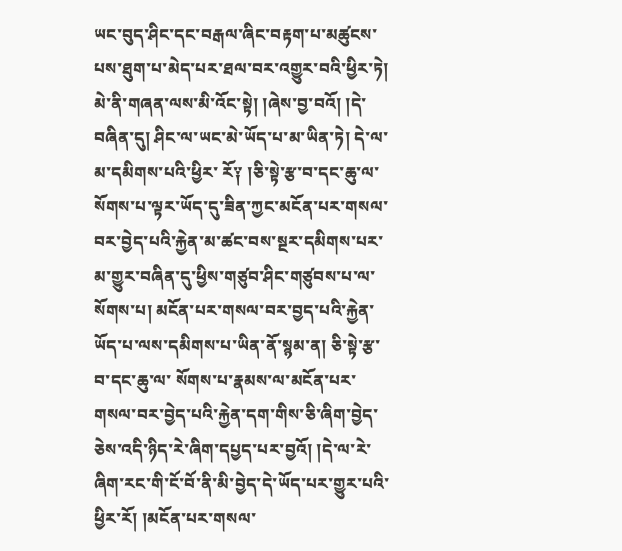ཡང་བུད་ཤིང་དང་བརྒལ་ཞིང་བརྟག་པ་མཚུངས་པས་ཐུག་པ་མེད་པར་ཐལ་བར་འགྱུར་བའི་ཕྱིར་ཏེ། མེ་ནི་གཞན་ལས་མི་འོང་སྟེ། །ཞེས་བྱ་བའོ། །དེ་བཞིན་དུ། ཤིང་ལ་ཡང་མེ་ཡོད་པ་མ་ཡིན་ཏེ། དེ་ལ་མ་དམིགས་པའི་ཕྱིར་ རོ༑ །ཅི་སྟེ་རྩ་བ་དང་ཆུ་ལ་སོགས་པ་ལྟར་ཡོད་དུ་ཟིན་ཀྱང་མངོན་པར་གསལ་བར་བྱེད་པའི་རྐྱེན་མ་ཚང་བས་སྔར་དམིགས་པར་མ་གྱུར་བཞིན་དུ་ཕྱིས་གཙུབ་ཤིང་གཙུབས་པ་ལ་སོགས་པ། མངོན་པར་གསལ་བར་བྱད་པའི་རྐྱེན་ཡོད་པ་ལས་དམིགས་པ་ཡིན་ནོ་སྙམ་ན། ཅི་སྟེ་རྩ་བ་དང་ཆུ་ལ་ སོགས་པ་རྣམས་ལ་མངོན་པར་གསལ་བར་བྱེད་པའི་རྐྱེན་དག་གིས་ཅི་ཞིག་བྱེད་ཅེས་འདི་ཉིད་རེ་ཞིག་དཔྱད་པར་བྱའོ། །དེ་ལ་རེ་ཞིག་རང་གི་ངོ་བོ་ནི་མི་བྱེད་དེ་ཡོད་པར་གྱུར་པའི་ཕྱིར་རོ། །མངོན་པར་གསལ་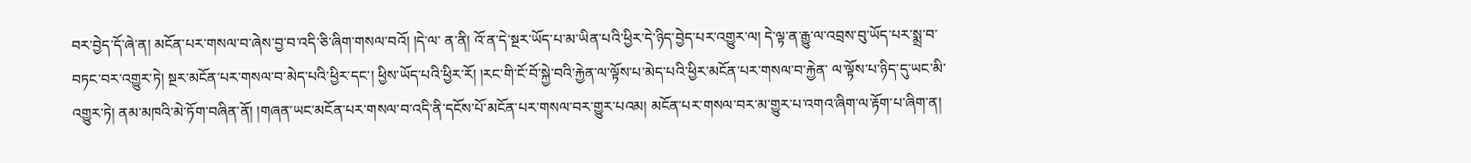བར་བྱེད་དོ་ཞེ་ན། མངོན་པར་གསལ་བ་ཞེས་བྱ་བ་འདི་ཅི་ཞིག་གསལ་བའོ། །དེ་ལ་ ན་ནི། འོ་ན་དེ་སྔར་ཡོད་པ་མ་ཡིན་པའི་ཕྱིར་དེ་ཉིད་བྱེད་པར་འགྱུར་ལ། དེ་ལྟ་ན་རྒྱུ་ལ་འབྲས་བུ་ཡོད་པར་སྨྲ་བ་བཏང་བར་འགྱུར་ཏེ། སྔར་མངོན་པར་གསལ་བ་མེད་པའི་ཕྱིར་དང་། ཕྱིས་ཡོད་པའི་ཕྱིར་རོ། །རང་གི་ངོ་བོ་སྐྱེ་བའི་རྐྱེན་ལ་ལྟོས་པ་མེད་པའི་ཕྱིར་མངོན་པར་གསལ་བ་རྐྱེན་ ལ་ལྟོས་པ་ཉིད་དུ་ཡང་མི་འགྱུར་ཏེ། ནམ་མཁའི་མེ་ཏོག་བཞིན་ནོ། །གཞན་ཡང་མངོན་པར་གསལ་བ་འདི་ནི་དངོས་པོ་མངོན་པར་གསལ་བར་གྱུར་པའམ། མངོན་པར་གསལ་བར་མ་གྱུར་པ་འགའ་ཞིག་ལ་རྟོག་པ་ཞིག་ན།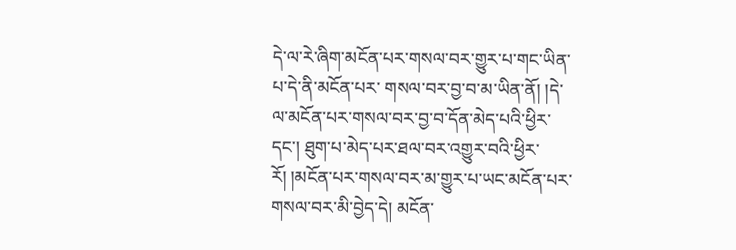དེ་ལ་རེ་ཞིག་མངོན་པར་གསལ་བར་གྱུར་པ་གང་ཡིན་པ་དེ་ནི་མངོན་པར་ གསལ་བར་བྱ་བ་མ་ཡིན་ནོ། །དེ་ལ་མངོན་པར་གསལ་བར་བྱ་བ་དོན་མེད་པའི་ཕྱིར་དང་། ཐུག་པ་མེད་པར་ཐལ་བར་འགྱུར་བའི་ཕྱིར་རོ། །མངོན་པར་གསལ་བར་མ་གྱུར་པ་ཡང་མངོན་པར་གསལ་བར་མི་བྱེད་དེ། མངོན་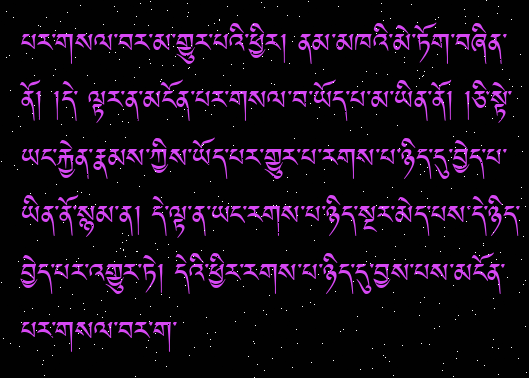པར་གསལ་བར་མ་གྱུར་པའི་ཕྱིར། ནམ་མཁའི་མེ་ཏོག་བཞིན་ནོ། །དེ་ ལྟར་ན་མངོན་པར་གསལ་བ་ཡོད་པ་མ་ཡིན་ནོ། །ཅི་སྟེ་ཡང་རྐྱེན་རྣམས་ཀྱིས་ཡོད་པར་གྱུར་པ་རགས་པ་ཉིད་དུ་བྱེད་པ་ཡིན་ནོ་སྙམ་ན། དེ་ལྟ་ན་ཡང་རགས་པ་ཉིད་སྔར་མེད་པས་དེ་ཉིད་བྱེད་པར་འགྱུར་ཏེ། དེའི་ཕྱིར་རགས་པ་ཉིད་དུ་བྱས་པས་མངོན་པར་གསལ་བར་ག་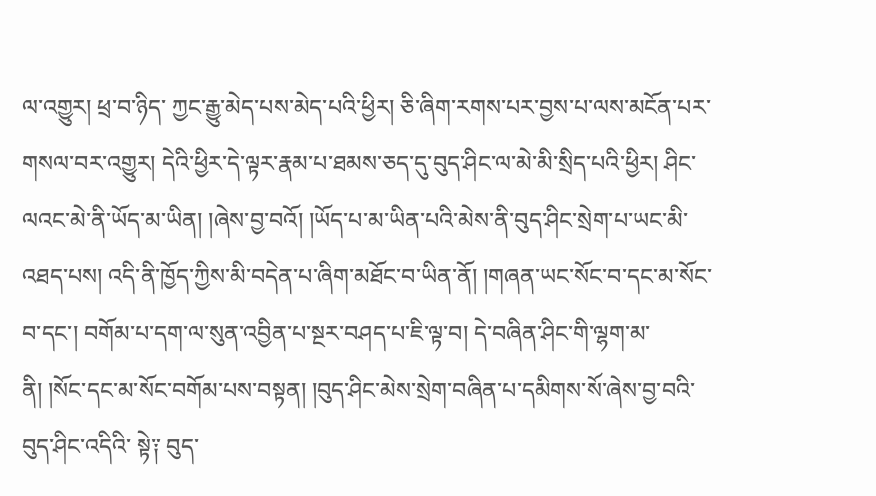ལ་འགྱུར། ཕྲ་བ་ཉིད་ ཀྱང་རྒྱུ་མེད་པས་མེད་པའི་ཕྱིར། ཅི་ཞིག་རགས་པར་བྱས་པ་ལས་མངོན་པར་གསལ་བར་འགྱུར། དེའི་ཕྱིར་དེ་ལྟར་རྣམ་པ་ཐམས་ཅད་དུ་བུད་ཤིང་ལ་མེ་མི་སྲིད་པའི་ཕྱིར། ཤིང་ལའང་མེ་ནི་ཡོད་མ་ཡིན། །ཞེས་བྱ་བའོ། །ཡོད་པ་མ་ཡིན་པའི་མེས་ནི་བུད་ཤིང་སྲེག་པ་ཡང་མི་འཐད་པས། འདི་ནི་ཁྱོད་ཀྱིས་མི་བདེན་པ་ཞིག་མཐོང་བ་ཡིན་ནོ། །གཞན་ཡང་སོང་བ་དང་མ་སོང་བ་དང་། བགོམ་པ་དག་ལ་སུན་འབྱིན་པ་སྔར་བཤད་པ་ཇི་ལྟ་བ། དེ་བཞིན་ཤིང་གི་ལྷག་མ་ནི། །སོང་དང་མ་སོང་བགོམ་པས་བསྟན། །བུད་ཤིང་མེས་སྲེག་བཞིན་པ་དམིགས་སོ་ཞེས་བྱ་བའི་བུད་ཤིང་འདིའི་ སྟེ༑ བུད་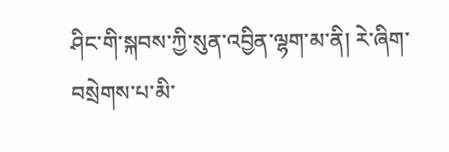ཤིང་གི་སྐབས་ཀྱི་སུན་འབྱིན་ལྷག་མ་ནི། རེ་ཞིག་བསྲེགས་པ་མི་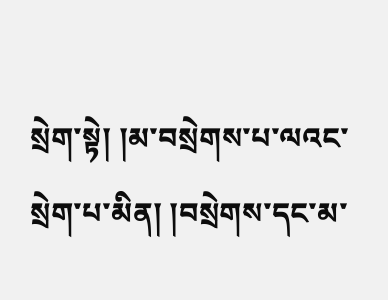སྲེག་སྟེ། །མ་བསྲེགས་པ་ལའང་སྲེག་པ་མིན། །བསྲེགས་དང་མ་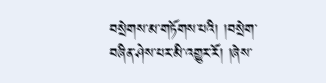བསྲེགས་མ་གཏོགས་པའི། །བསྲེག་བཞིན་ཤེས་པར་མི་འགྱུར་རོ། །ཞེས་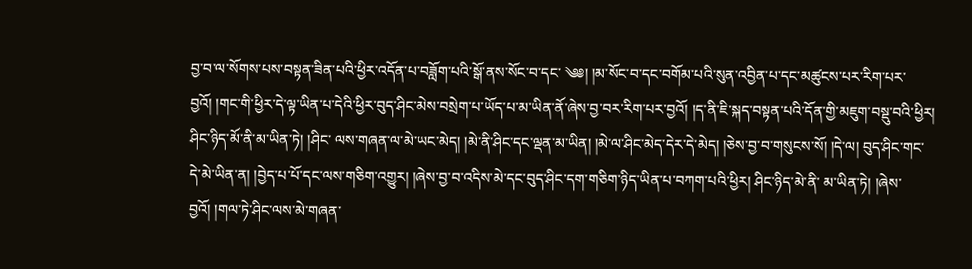བྱ་བ་ལ་སོགས་པས་བསྟན་ཟིན་པའི་ཕྱིར་འདོན་པ་བཟློག་པའི་སྒོ་ནས་སོང་བ་དང་ ༄༅། །མ་སོང་བ་དང་བགོམ་པའི་སུན་འབྱིན་པ་དང་མཚུངས་པར་རིག་པར་བྱའོ། །གང་གི་ཕྱིར་དེ་ལྟ་ཡིན་པ་དེའི་ཕྱིར་བུད་ཤིང་མེས་བསྲེག་པ་ཡོད་པ་མ་ཡིན་ནོ་ཞེས་བྱ་བར་རིག་པར་བྱའོ། །ད་ནི་ཇི་སྐད་བསྟན་པའི་དོན་གྱི་མཇུག་བསྡུ་བའི་ཕྱིར། ཤིང་ཉིད་མོ་ནི་མ་ཡིན་ཏེ། །ཤིང་ ལས་གཞན་ལ་མེ་ཡང་མེད། །མེ་ནི་ཤིང་དང་ལྡན་མ་ཡིན། །མེ་ལ་ཤིང་མེད་དེར་དེ་མེད། །ཅེས་བྱ་བ་གསུངས་སོ། །དེ་ལ། བུད་ཤིང་གང་དེ་མེ་ཡིན་ན། །བྱེད་པ་པོ་དང་ལས་གཅིག་འགྱུར། །ཞེས་བྱ་བ་འདིས་མེ་དང་བུད་ཤིང་དག་གཅིག་ཉིད་ཡིན་པ་བཀག་པའི་ཕྱིར། ཤིང་ཉིད་མེ་ནི་ མ་ཡིན་ཏེ། །ཞེས་བྱའོ། །གལ་ཏེ་ཤིང་ལས་མེ་གཞན་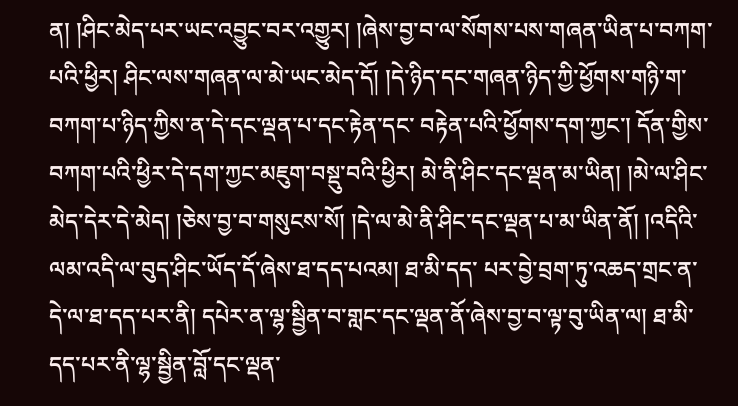ན། །ཤིང་མེད་པར་ཡང་འབྱུང་བར་འགྱུར། །ཞེས་བྱ་བ་ལ་སོགས་པས་གཞན་ཡིན་པ་བཀག་པའི་ཕྱིར། ཤིང་ལས་གཞན་ལ་མེ་ཡང་མེད་དོ། །དེ་ཉིད་དང་གཞན་ཉིད་ཀྱི་ཕྱོགས་གཉི་ག་བཀག་པ་ཉིད་ཀྱིས་ན་དེ་དང་ལྡན་པ་དང་རྟེན་དང་ བརྟེན་པའི་ཕྱོགས་དག་ཀྱང་། དོན་གྱིས་བཀག་པའི་ཕྱིར་དེ་དག་ཀྱང་མཇུག་བསྡུ་བའི་ཕྱིར། མེ་ནི་ཤིང་དང་ལྡན་མ་ཡིན། །མེ་ལ་ཤིང་མེད་དེར་དེ་མེད། །ཅེས་བྱ་བ་གསུངས་སོ། །དེ་ལ་མེ་ནི་ཤིང་དང་ལྡན་པ་མ་ཡིན་ནོ། །འདིའི་ལམ་འདི་ལ་བུད་ཤིང་ཡོད་དོ་ཞེས་ཐ་དད་པའམ། ཐ་མི་དད་ པར་བྱེ་བྲག་ཏུ་འཆད་གྲང་ན་དེ་ལ་ཐ་དད་པར་ནི། དཔེར་ན་ལྷ་སྦྱིན་བ་གླང་དང་ལྡན་ནོ་ཞེས་བྱ་བ་ལྟ་བུ་ཡིན་ལ། ཐ་མི་དད་པར་ནི་ལྷ་སྦྱིན་བློ་དང་ལྡན་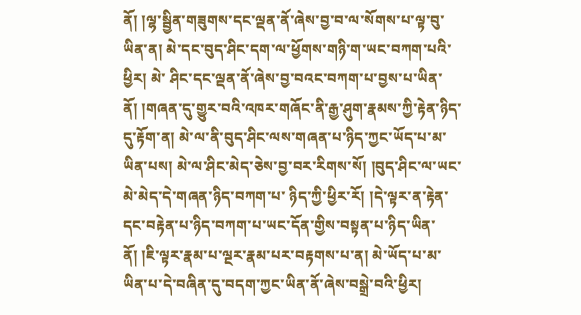ནོ། །ལྷ་སྦྱིན་གཟུགས་དང་ལྡན་ནོ་ཞེས་བྱ་བ་ལ་སོགས་པ་ལྟ་བུ་ཡིན་ན། མེ་དང་བུད་ཤིང་དག་ལ་ཕྱོགས་གཉི་ག་ཡང་བཀག་པའི་ཕྱིར། མེ་ ཤིང་དང་ལྡན་ནོ་ཞེས་བྱ་བའང་བཀག་པ་བྱས་པ་ཡིན་ནོ། །གཞན་དུ་གྱུར་བའི་འཁར་གཞོང་ནི་རྒྱ་ཤུག་རྣམས་ཀྱི་རྟེན་ཉིད་དུ་རྟོག་ན། མེ་ལ་ནི་བུད་ཤིང་ལས་གཞན་པ་ཉིད་ཀྱང་ཡོད་པ་མ་ཡིན་པས། མེ་ལ་ཤིང་མེད་ཅེས་བྱ་བར་རིགས་སོ། །བུད་ཤིང་ལ་ཡང་མེ་མེད་དེ་གཞན་ཉིད་བཀག་པ་ ཉིད་ཀྱི་ཕྱིར་རོ། །དེ་ལྟར་ན་རྟེན་དང་བརྟེན་པ་ཉིད་བཀག་པ་ཡང་དོན་གྱིས་བསྟན་པ་ཉིད་ཡིན་ནོ། །ཇི་ལྟར་རྣམ་པ་ལྔར་རྣམ་པར་བརྟགས་པ་ན། མེ་ཡོད་པ་མ་ཡིན་པ་དེ་བཞིན་དུ་བདག་ཀྱང་ཡིན་ནོ་ཞེས་བསྒྲེ་བའི་ཕྱིར།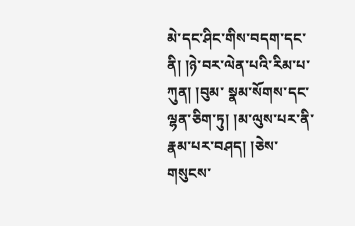མེ་དང་ཤིང་གིས་བདག་དང་ནི། །ཉེ་བར་ལེན་པའི་རིམ་པ་ཀུན། །བུམ་ སྣམ་སོགས་དང་ལྷན་ཅིག་ཏུ། །མ་ལུས་པར་ནི་རྣམ་པར་བཤད། །ཅེས་གསུངས་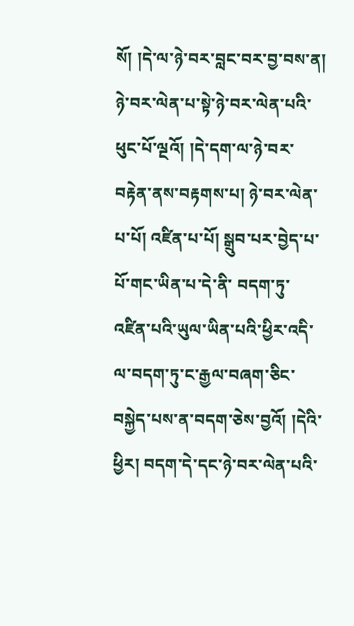སོ། །དེ་ལ་ཉེ་བར་བླང་བར་བྱ་བས་ན། ཉེ་བར་ལེན་པ་སྟེ་ཉེ་བར་ལེན་པའི་ཕུང་པོ་ལྔའོ། །དེ་དག་ལ་ཉེ་བར་བརྟེན་ནས་བརྟགས་པ། ཉེ་བར་ལེན་པ་པོ། འཛིན་པ་པོ། སྒྲུབ་པར་བྱེད་པ་པོ་གང་ཡིན་པ་དེ་ནི་ བདག་ཏུ་འཛིན་པའི་ཡུལ་ཡིན་པའི་ཕྱིར་འདི་ལ་བདག་ཏུ་ང་རྒྱལ་བཞག་ཅིང་བསྐྱེད་པས་ན་བདག་ཅེས་བྱའོ། །དེའི་ཕྱིར། བདག་དེ་དང་ཉེ་བར་ལེན་པའི་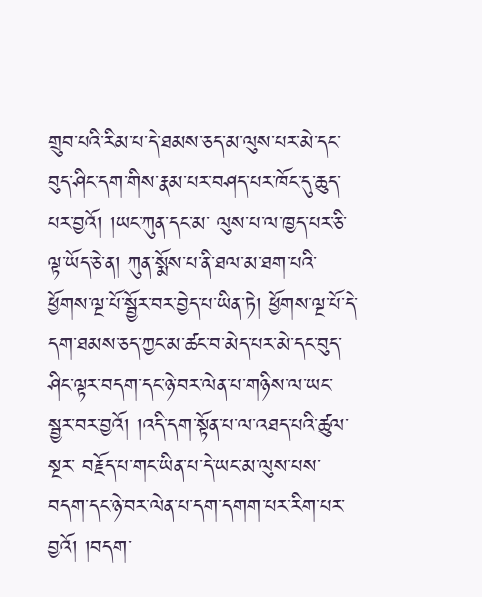གྲུབ་པའི་རིམ་པ་དེ་ཐམས་ཅད་མ་ལུས་པར་མེ་དང་བུད་ཤིང་དག་གིས་རྣམ་པར་བཤད་པར་ཁོང་དུ་ཆུད་པར་བྱའོ། །ཡང་ཀུན་དང་མ་ ལུས་པ་ལ་ཁྱད་པར་ཅི་ལྟ་ཡོད་ཅེ་ན། ཀུན་སྨོས་པ་ནི་ཐལ་མ་ཐག་པའི་ཕྱོགས་ལྔ་པོ་སྦྱོར་བར་བྱེད་པ་ཡིན་ཏེ། ཕྱོགས་ལྔ་པོ་དེ་དག་ཐམས་ཅད་ཀྱང་མ་ཚང་བ་མེད་པར་མེ་དང་བུད་ཤིང་ལྟར་བདག་དང་ཉེ་བར་ལེན་པ་གཉིས་ལ་ཡང་སྦྱར་བར་བྱའོ། །འདི་དག་སྟོན་པ་ལ་འཐད་པའི་ཚུལ་སྔར་ བརྗོད་པ་གང་ཡིན་པ་དེ་ཡང་མ་ལུས་པས་བདག་དང་ཉེ་བར་ལེན་པ་དག་དགག་པར་རིག་པར་བྱའོ། །བདག་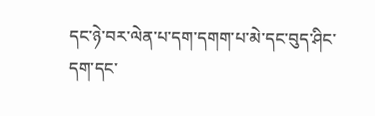དང་ཉེ་བར་ལེན་པ་དག་དགག་པ་མེ་དང་བུད་ཤིང་དག་དང་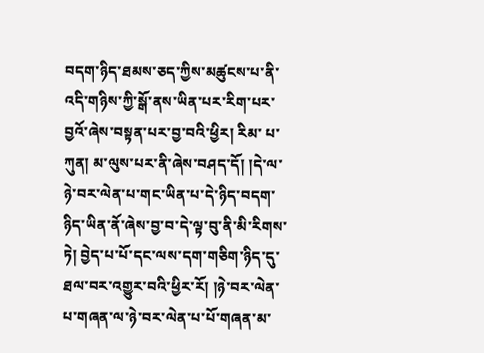བདག་ཉིད་ཐམས་ཅད་ཀྱིས་མཚུངས་པ་ནི་འདི་གཉིས་ཀྱི་སྒོ་ནས་ཡིན་པར་རིག་པར་བྱའོ་ཞེས་བསྟན་པར་བྱ་བའི་ཕྱིར། རིམ་ པ་ཀུན། མ་ལུས་པར་ནི་ཞེས་བཤད་དོ། །དེ་ལ་ཉེ་བར་ལེན་པ་གང་ཡིན་པ་དེ་ཉིད་བདག་ཉིད་ཡིན་ནོ་ཞེས་བྱ་བ་དེ་ལྟ་བུ་ནི་མི་རིགས་ཏེ། བྱེད་པ་པོ་དང་ལས་དག་གཅིག་ཉིད་དུ་ཐལ་བར་འགྱུར་བའི་ཕྱིར་རོ། །ཉེ་བར་ལེན་པ་གཞན་ལ་ཉེ་བར་ལེན་པ་པོ་གཞན་མ་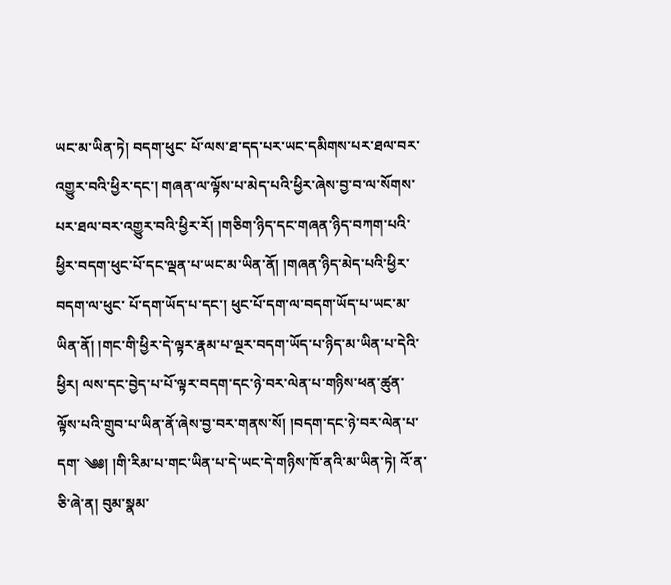ཡང་མ་ཡིན་ཏེ། བདག་ཕུང་ པོ་ལས་ཐ་དད་པར་ཡང་དམིགས་པར་ཐལ་བར་འགྱུར་བའི་ཕྱིར་དང་། གཞན་ལ་ལྟོས་པ་མེད་པའི་ཕྱིར་ཞེས་བྱ་བ་ལ་སོགས་པར་ཐལ་བར་འགྱུར་བའི་ཕྱིར་རོ། །གཅིག་ཉིད་དང་གཞན་ཉིད་བཀག་པའི་ཕྱིར་བདག་ཕུང་པོ་དང་ལྡན་པ་ཡང་མ་ཡིན་ནོ། །གཞན་ཉིད་མེད་པའི་ཕྱིར་བདག་ལ་ཕུང་ པོ་དག་ཡོད་པ་དང་། ཕུང་པོ་དག་ལ་བདག་ཡོད་པ་ཡང་མ་ཡིན་ནོ། །གང་གི་ཕྱིར་དེ་ལྟར་རྣམ་པ་ལྔར་བདག་ཡོད་པ་ཉིད་མ་ཡིན་པ་དེའི་ཕྱིར། ལས་དང་བྱེད་པ་པོ་ལྟར་བདག་དང་ཉེ་བར་ལེན་པ་གཉིས་ཕན་ཚུན་ལྟོས་པའི་གྲུབ་པ་ཡིན་ནོ་ཞེས་བྱ་བར་གནས་སོ། །བདག་དང་ཉེ་བར་ལེན་པ་དག་ ༄༅། །གི་རིམ་པ་གང་ཡིན་པ་དེ་ཡང་དེ་གཉིས་ཁོ་ནའི་མ་ཡིན་ཏེ། འོ་ན་ཅི་ཞེ་ན། བུམ་སྣམ་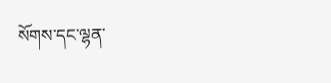སོགས་དང་ལྷན་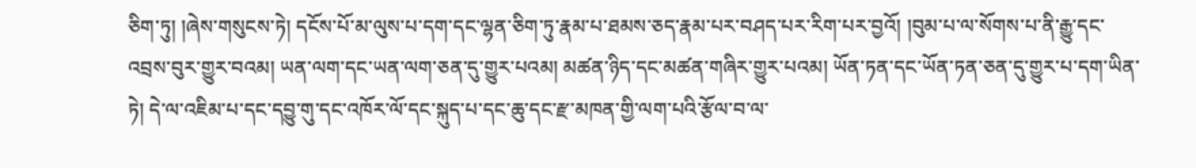ཅིག་ཏུ། །ཞེས་གསུངས་ཏེ། དངོས་པོ་མ་ལུས་པ་དག་དང་ལྷན་ཅིག་ཏུ་རྣམ་པ་ཐམས་ཅད་རྣམ་པར་བཤད་པར་རིག་པར་བྱའོ། །བུམ་པ་ལ་སོགས་པ་ནི་རྒྱུ་དང་ འབྲས་བུར་གྱུར་བའམ། ཡན་ལག་དང་ཡན་ལག་ཅན་དུ་གྱུར་པའམ། མཚན་ཉིད་དང་མཚན་གཞིར་གྱུར་པའམ། ཡོན་ཏན་དང་ཡོན་ཏན་ཅན་དུ་གྱུར་པ་དག་ཡིན་ཏེ། དེ་ལ་འཇིམ་པ་དང་དབྱུ་གུ་དང་འཁོར་ལོ་དང་སྐུད་པ་དང་ཆུ་དང་རྫ་མཁན་གྱི་ལག་པའི་རྩོལ་བ་ལ་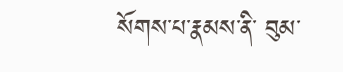སོགས་པ་རྣམས་ནི་ བུམ་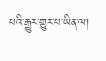པའི་རྒྱུར་གྱུར་པ་ཡིན་ལ།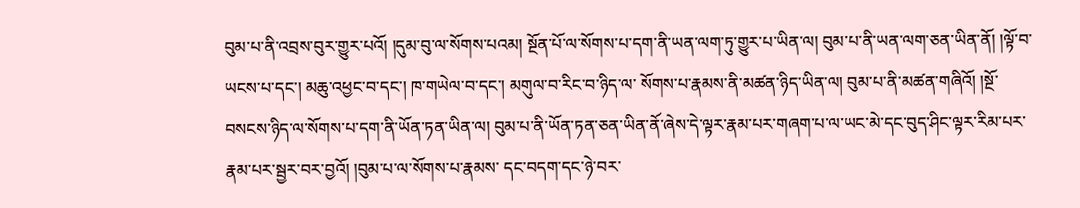བུམ་པ་ནི་འབྲས་བུར་གྱུར་པའོ། །དུམ་བུ་ལ་སོགས་པའམ། སྔོན་པོ་ལ་སོགས་པ་དག་ནི་ཡན་ལག་ཏུ་གྱུར་པ་ཡིན་ལ། བུམ་པ་ནི་ཡན་ལག་ཅན་ཡིན་ནོ། །ལྟོ་བ་ཡངས་པ་དང་། མཆུ་འཕྱང་བ་དང་། ཁ་གཡེལ་བ་དང་། མགུལ་བ་རིང་བ་ཉིད་ལ་ སོགས་པ་རྣམས་ནི་མཚན་ཉིད་ཡིན་ལ། བུམ་པ་ནི་མཚན་གཞིའོ། །སྔོ་བསངས་ཉིད་ལ་སོགས་པ་དག་ནི་ཡོན་ཏན་ཡིན་ལ། བུམ་པ་ནི་ཡོན་ཏན་ཅན་ཡིན་ནོ་ཞེས་དེ་ལྟར་རྣམ་པར་གཞག་པ་ལ་ཡང་མེ་དང་བུད་ཤིང་ལྟར་རིམ་པར་རྣམ་པར་སྦྱར་བར་བྱའོ། །བུམ་པ་ལ་སོགས་པ་རྣམས་ དང་བདག་དང་ཉེ་བར་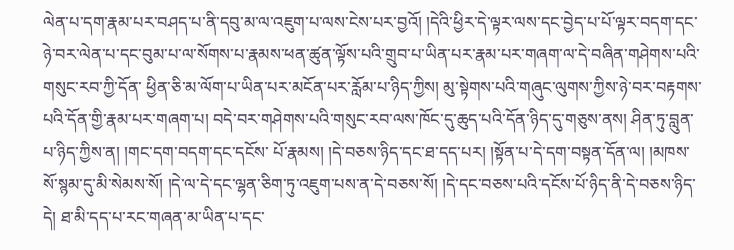ལེན་པ་དག་རྣམ་པར་བཤད་པ་ནི་དབུ་མ་ལ་འཇུག་པ་ལས་ངེས་པར་བྱའོ། །དེའི་ཕྱིར་དེ་ལྟར་ལས་དང་བྱེད་པ་པོ་ལྟར་བདག་དང་ཉེ་བར་ལེན་པ་དང་བུམ་པ་ལ་སོགས་པ་རྣམས་ཕན་ཚུན་ལྟོས་པའི་གྲུབ་པ་ཡིན་པར་རྣམ་པར་གཞག་ལ་དེ་བཞིན་གཤེགས་པའི་གསུང་རབ་ཀྱི་དོན་ ཕྱིན་ཅི་མ་ལོག་པ་ཡིན་པར་མངོན་པར་རློམ་པ་ཉིད་ཀྱིས། མུ་སྟེགས་པའི་གཞུང་ལུགས་ཀྱིས་ཉེ་བར་བརྟགས་པའི་དོན་གྱི་རྣམ་པར་གཞག་པ། བདེ་བར་གཤེགས་པའི་གསུང་རབ་ལས་ཁོང་དུ་ཆུད་པའི་དོན་ཉིད་དུ་གཅུས་ནས། ཤིན་ཏུ་བླུན་པ་ཉིད་ཀྱིས་ན། །གང་དག་བདག་དང་དངོས་ པོ་རྣམས། །དེ་བཅས་ཉིད་དང་ཐ་དད་པར། །སྟོན་པ་དེ་དག་བསྟན་དོན་ལ། །མཁས་སོ་སྙམ་དུ་མི་སེམས་སོ། །དེ་ལ་དེ་དང་ལྷན་ཅིག་ཏུ་འཇུག་པས་ན་དེ་བཅས་སོ། །དེ་དང་བཅས་པའི་དངོས་པོ་ཉིད་ནི་དེ་བཅས་ཉིད་དེ། ཐ་མི་དད་པ་རང་གཞན་མ་ཡིན་པ་དང་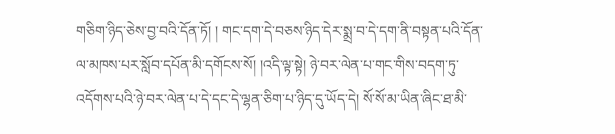གཅིག་ཉིད་ཅེས་བྱ་བའི་དོན་ཏོ། ། གང་དག་དེ་བཅས་ཉིད་དེར་སྨྲ་བ་དེ་དག་ནི་བསྟན་པའི་དོན་ལ་མཁས་པར་སློབ་དཔོན་མི་དགོངས་སོ། །འདི་ལྟ་སྟེ། ཉེ་བར་ལེན་པ་གང་གིས་བདག་ཏུ་འདོགས་པའི་ཉེ་བར་ལེན་པ་དེ་དང་དེ་ལྷན་ཅིག་པ་ཉིད་དུ་ཡོད་དེ། སོ་སོ་མ་ཡིན་ཞིང་ཐ་མི་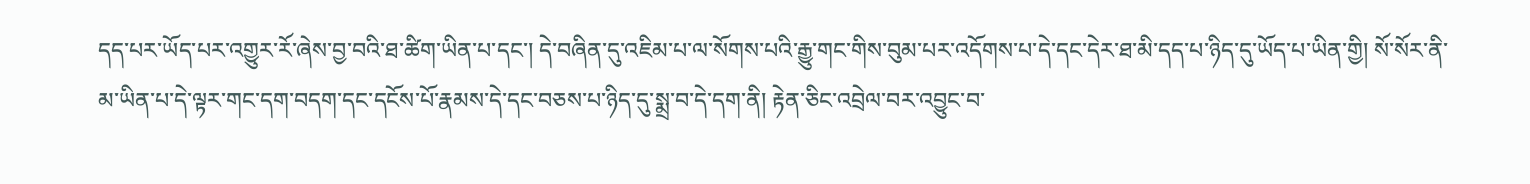དད་པར་ཡོད་པར་འགྱུར་རོ་ཞེས་བྱ་བའི་ཐ་ཚིག་ཡིན་པ་དང་། དེ་བཞིན་དུ་འཇིམ་པ་ལ་སོགས་པའི་རྒྱུ་གང་གིས་བུམ་པར་འདོགས་པ་དེ་དང་དེར་ཐ་མི་དད་པ་ཉིད་དུ་ཡོད་པ་ཡིན་གྱི། སོ་སོར་ནི་མ་ཡིན་པ་དེ་ལྟར་གང་དག་བདག་དང་དངོས་པོ་རྣམས་དེ་དང་བཅས་པ་ཉིད་དུ་སྨྲ་བ་དེ་དག་ནི། རྟེན་ཅིང་འབྲེལ་བར་འབྱུང་བ་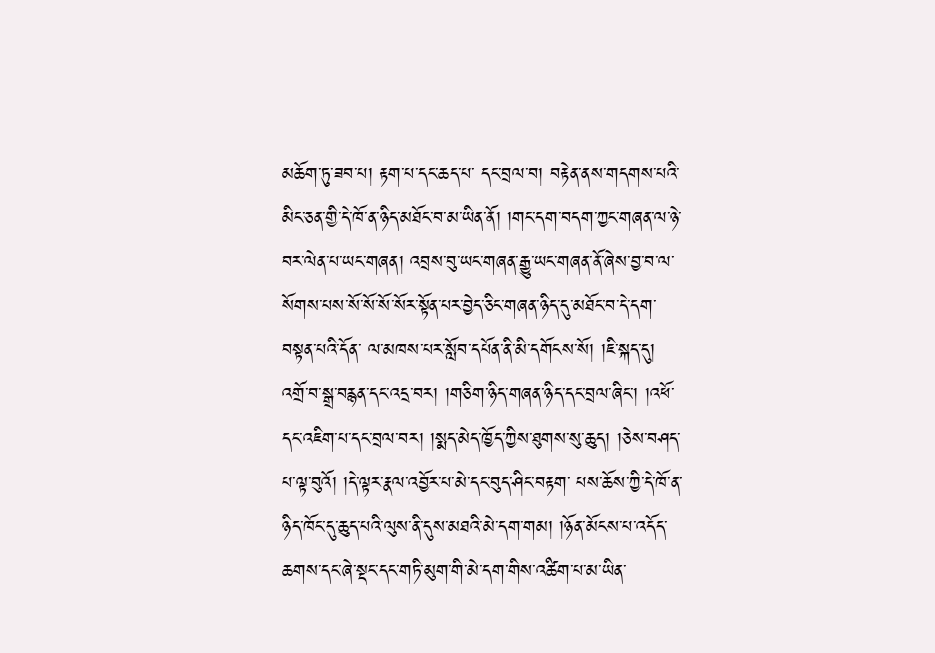མཆོག་ཏུ་ཟབ་པ། རྟག་པ་དང་ཆད་པ་ དང་བྲལ་བ། བརྟེན་ནས་གདགས་པའི་མིང་ཅན་གྱི་དེ་ཁོ་ན་ཉིད་མཐོང་བ་མ་ཡིན་ནོ། །གང་དག་བདག་ཀྱང་གཞན་ལ་ཉེ་བར་ལེན་པ་ཡང་གཞན། འབྲས་བུ་ཡང་གཞན་རྒྱུ་ཡང་གཞན་ནོ་ཞེས་བྱ་བ་ལ་སོགས་པས་སོ་སོ་སོ་སོར་སྟོན་པར་བྱེད་ཅིང་གཞན་ཉིད་དུ་མཐོང་བ་དེ་དག་བསྟན་པའི་དོན་ ལ་མཁས་པར་སློབ་དཔོན་ནི་མི་དགོངས་སོ། །ཇི་སྐད་དུ། འགྲོ་བ་སྒྲ་བརྙན་དང་འདྲ་བར། །གཅིག་ཉིད་གཞན་ཉིད་དང་བྲལ་ཞིང་། །འཕོ་དང་འཇིག་པ་དང་བྲལ་བར། །སྨད་མེད་ཁྱོད་ཀྱིས་ཐུགས་སུ་ཆུད། །ཅེས་བཤད་པ་ལྟ་བུའོ། །དེ་ལྟར་རྣལ་འབྱོར་པ་མེ་དང་བུད་ཤིང་བརྟག་ པས་ཆོས་ཀྱི་དེ་ཁོ་ན་ཉིད་ཁོང་དུ་ཆུད་པའི་ལུས་ནི་དུས་མཐའི་མེ་དག་གམ། །ཉོན་མོངས་པ་འདོད་ཆགས་དང་ཞེ་སྡང་དང་གཏི་མུག་གི་མེ་དག་གིས་འཚིག་པ་མ་ཡིན་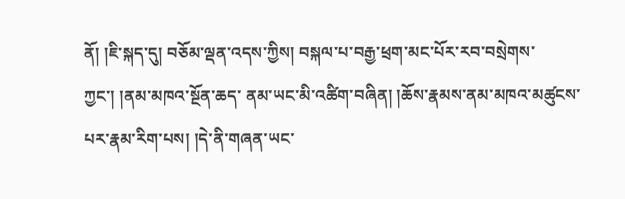ནོ། །ཇི་སྐད་དུ། བཅོམ་ལྡན་འདས་ཀྱིས། བསྐལ་པ་བརྒྱ་ཕྲག་མང་པོར་རབ་བསྲེགས་ཀྱང་། །ནམ་མཁའ་སྔོན་ཆད་ ནམ་ཡང་མི་འཚིག་བཞིན། །ཆོས་རྣམས་ནམ་མཁའ་མཚུངས་པར་རྣམ་རིག་པས། །དེ་ནི་གཞན་ཡང་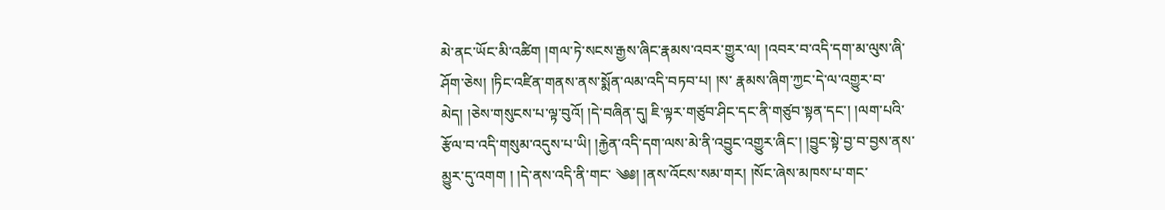མེ་ནང་ཡོང་མི་འཚིག །གལ་ཏེ་སངས་རྒྱས་ཞིང་རྣམས་འབར་གྱུར་ལ། །འབར་བ་འདི་དག་མ་ལུས་ཞི་ཤོག་ཅེས། །ཏིང་འཛིན་གནས་ནས་སྨོན་ལམ་འདི་བཏབ་པ། །ས་ རྣམས་ཞིག་ཀྱང་དེ་ལ་འགྱུར་བ་མེད། །ཅེས་གསུངས་པ་ལྟ་བུའོ། །དེ་བཞིན་དུ། ཇི་ལྟར་གཙུབ་ཤིང་དང་ནི་གཙུབ་སྟན་དང་། །ལག་པའི་རྩོལ་བ་འདི་གསུམ་འདུས་པ་ཡི། །རྐྱེན་འདི་དག་ལས་མེ་ནི་འབྱུང་འགྱུར་ཞིང་། །བྱུང་སྟེ་བྱ་བ་བྱས་ནས་མྱུར་དུ་འགག ། །དེ་ནས་འདི་ནི་གང་ ༄༅། །ནས་འོངས་སམ་གར། །སོང་ཞེས་མཁས་པ་གང་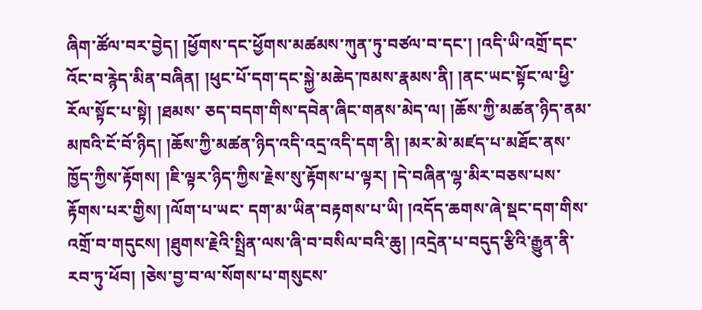ཞིག་ཚོལ་བར་བྱེད། །ཕྱོགས་དང་ཕྱོགས་མཚམས་ཀུན་ཏུ་བཙལ་བ་དང་། །འདི་ཡི་འགྲོ་དང་འོང་བ་རྙེད་མིན་བཞིན། །ཕུང་པོ་དག་དང་སྐྱེ་མཆེད་ཁམས་རྣམས་ནི། །ནང་ཡང་སྟོང་ལ་ཕྱི་རོལ་སྟོང་པ་སྟེ། །ཐམས་ ཅད་བདག་གིས་དབེན་ཞིང་གནས་མེད་ལ། །ཆོས་ཀྱི་མཚན་ཉིད་ནམ་མཁའི་ངོ་བོ་ཉིད། །ཆོས་ཀྱི་མཚན་ཉིད་འདི་འདྲ་འདི་དག་ནི། །མར་མེ་མཛད་པ་མཐོང་ནས་ཁྱོད་ཀྱིས་རྟོགས། །ཇི་ལྟར་ཉིད་ཀྱིས་རྗེས་སུ་རྟོགས་པ་ལྟར། །དེ་བཞིན་ལྷ་མིར་བཅས་པས་རྟོགས་པར་གྱིས། །ལོག་པ་ཡང་ དག་མ་ཡིན་བརྟགས་པ་ཡི། །འདོད་ཆགས་ཞེ་སྡང་དག་གིས་འགྲོ་བ་གདུངས། །ཐུགས་རྗེའི་སྤྲིན་ལས་ཞི་བ་བསིལ་བའི་ཆུ། །འདྲེན་པ་བདུད་རྩིའི་རྒྱུན་ནི་རབ་ཏུ་ཕོབ། །ཅེས་བྱ་བ་ལ་སོགས་པ་གསུངས་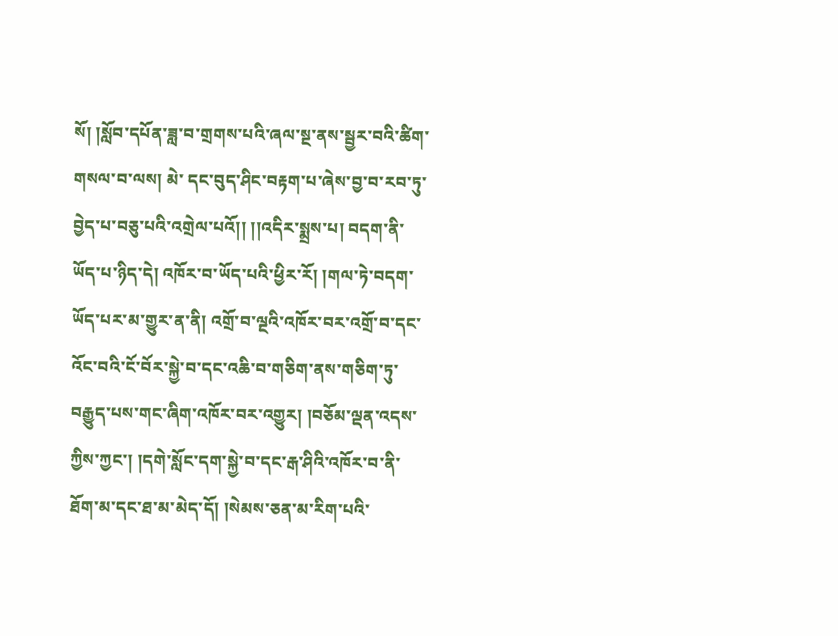སོ། །སློབ་དཔོན་ཟླ་བ་གྲགས་པའི་ཞལ་སྔ་ནས་སྦྱར་བའི་ཚིག་གསལ་བ་ལས། མེ་ དང་བུད་ཤིང་བརྟག་པ་ཞེས་བྱ་བ་རབ་ཏུ་བྱེད་པ་བཅུ་པའི་འགྲེལ་པའོ།། །།འདིར་སྨྲས་པ། བདག་ནི་ཡོད་པ་ཉིད་དེ། འཁོར་བ་ཡོད་པའི་ཕྱིར་རོ། །གལ་ཏེ་བདག་ཡོད་པར་མ་གྱུར་ན་ནི། འགྲོ་བ་ལྔའི་འཁོར་བར་འགྲོ་བ་དང་འོང་བའི་ངོ་བོར་སྐྱེ་བ་དང་འཆི་བ་གཅིག་ནས་གཅིག་ཏུ་ བརྒྱུད་པས་གང་ཞིག་འཁོར་བར་འགྱུར། །བཅོམ་ལྡན་འདས་ཀྱིས་ཀྱང་། །དགེ་སློང་དག་སྐྱེ་བ་དང་རྒ་ཤིའི་འཁོར་བ་ནི་ཐོག་མ་དང་ཐ་མ་མེད་དོ། །སེམས་ཅན་མ་རིག་པའི་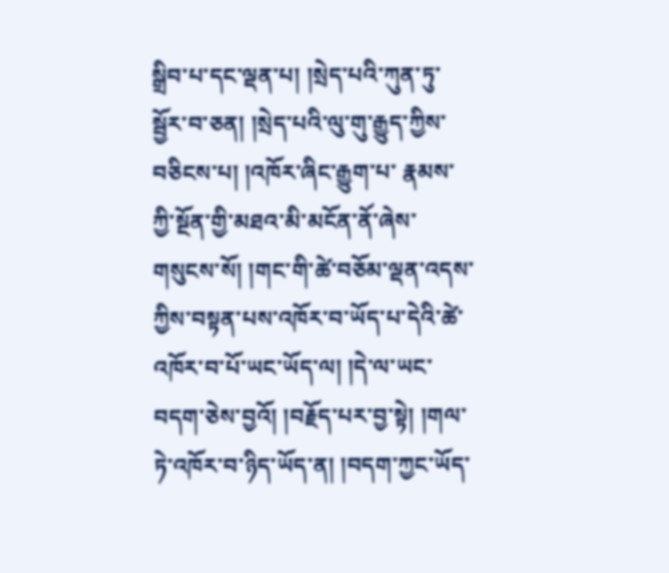སྒྲིབ་པ་དང་ལྡན་པ། །སྲེད་པའི་ཀུན་ཏུ་སྦྱོར་བ་ཅན། །སྲེད་པའི་ལུ་གུ་རྒྱུད་ཀྱིས་བཅིངས་པ། །འཁོར་ཞིང་རྒྱུག་པ་ རྣམས་ཀྱི་སྔོན་གྱི་མཐའ་མི་མངོན་ནོ་ཞེས་གསུངས་སོ། །གང་གི་ཚེ་བཅོམ་ལྡན་འདས་ཀྱིས་བསྟན་པས་འཁོར་བ་ཡོད་པ་དེའི་ཚེ་འཁོར་བ་པོ་ཡང་ཡོད་ལ། །དེ་ལ་ཡང་བདག་ཅེས་བྱའོ། །བརྗོད་པར་བྱ་སྟེ། །གལ་ཏེ་འཁོར་བ་ཉིད་ཡོད་ན། །བདག་ཀྱང་ཡོད་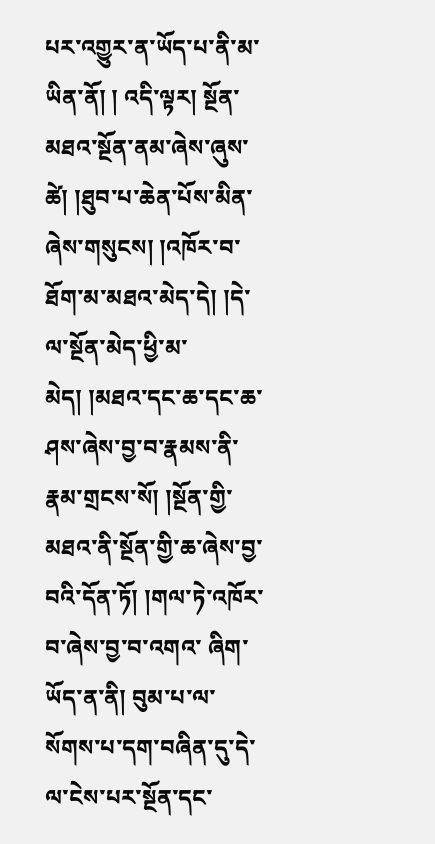པར་འགྱུར་ན་ཡོད་པ་ནི་མ་ཡིན་ནོ། ། འདི་ལྟར། སྔོན་མཐའ་སྔོན་ནམ་ཞེས་ཞུས་ཚེ། །ཐུབ་པ་ཆེན་པོས་མིན་ཞེས་གསུངས། །འཁོར་བ་ཐོག་མ་མཐའ་མེད་དེ། །དེ་ལ་སྔོན་མེད་ཕྱི་མ་མེད། །མཐའ་དང་ཆ་དང་ཆ་ཤས་ཞེས་བྱ་བ་རྣམས་ནི་རྣམ་གྲངས་སོ། །སྔོན་གྱི་མཐའ་ནི་སྔོན་གྱི་ཆ་ཞེས་བྱ་བའི་དོན་ཏོ། །གལ་ཏེ་འཁོར་བ་ཞེས་བྱ་བ་འགའ་ ཞིག་ཡོད་ན་ནི། བུམ་པ་ལ་སོགས་པ་དག་བཞིན་དུ་དེ་ལ་ངེས་པར་སྔོན་དང་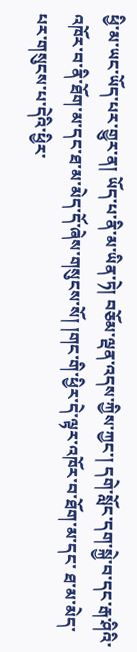ཕྱི་མ་ཡང་ཡོད་པར་གྱུར་ན། ཡོད་པ་ནི་མ་ཡིན་ཏེ། བཅོམ་ལྡན་འདས་ཀྱིས་ཀྱང་། དགེ་སློང་དག་སྐྱེ་བ་དང་རྒ་ཤིའི་འཁོར་བ་ནི་ཐོག་མ་དང་ཐ་མ་མེད་དོ་ཞེས་གསུངས་སོ། །གང་གི་ཕྱིར་དེ་ལྟར་འཁོར་བ་ཐོག་མ་དང་ ཐ་མ་མེད་པར་གསུངས་པ་དེའི་ཕྱིར་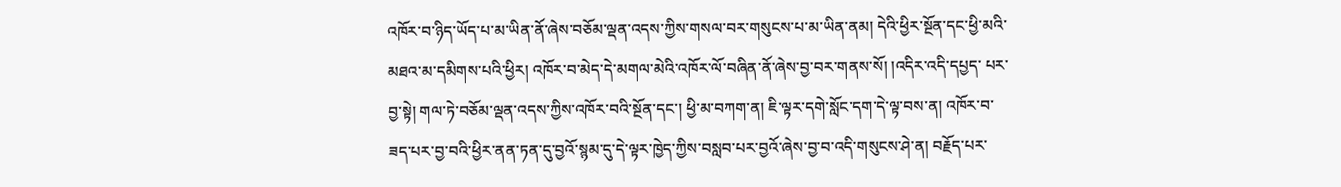འཁོར་བ་ཉིད་ཡོད་པ་མ་ཡིན་ནོ་ཞེས་བཅོམ་ལྡན་འདས་ཀྱིས་གསལ་བར་གསུངས་པ་མ་ཡིན་ནམ། དེའི་ཕྱིར་སྔོན་དང་ཕྱི་མའི་མཐའ་མ་དམིགས་པའི་ཕྱིར། འཁོར་བ་མེད་དེ་མགལ་མེའི་འཁོར་ལོ་བཞིན་ནོ་ཞེས་བྱ་བར་གནས་སོ། །འདིར་འདི་དཔྱད་ པར་བྱ་སྟེ། གལ་ཏེ་བཅོམ་ལྡན་འདས་ཀྱིས་འཁོར་བའི་སྔོན་དང་། ཕྱི་མ་བཀག་ན། ཇི་ལྟར་དགེ་སློང་དག་དེ་ལྟ་བས་ན། འཁོར་བ་ཟད་པར་བྱ་བའི་ཕྱིར་ནན་ཏན་དུ་བྱའོ་སྙམ་དུ་དེ་ལྟར་ཁྱེད་ཀྱིས་བསླབ་པར་བྱའོ་ཞེས་བྱ་བ་འདི་གསུངས་ཤེ་ན། བརྗོད་པར་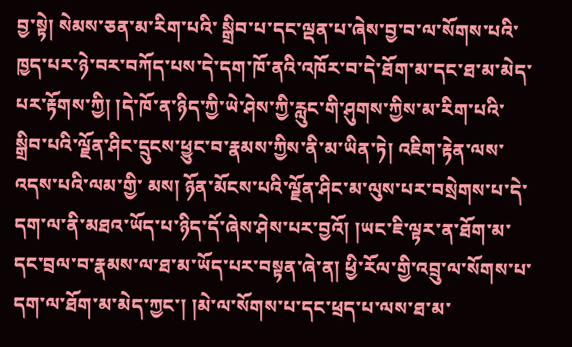བྱ་སྟེ། སེམས་ཅན་མ་རིག་པའི་ སྒྲིབ་པ་དང་ལྡན་པ་ཞེས་བྱ་བ་ལ་སོགས་པའི་ཁྱད་པར་ཉེ་བར་བཀོད་པས་དེ་དག་ཁོ་ནའི་འཁོར་བ་དེ་ཐོག་མ་དང་ཐ་མ་མེད་པར་རྟོགས་ཀྱི། །དེ་ཁོ་ན་ཉིད་ཀྱི་ཡེ་ཤེས་ཀྱི་རླུང་གི་ཤུགས་ཀྱིས་མ་རིག་པའི་སྒྲིབ་པའི་ལྗོན་ཤིང་དྲུངས་ཕྱུང་བ་རྣམས་ཀྱིས་ནི་མ་ཡིན་ཏེ། འཇིག་རྟེན་ལས་འདས་པའི་ལམ་གྱི་ མས། ཉོན་མོངས་པའི་ལྗོན་ཤིང་མ་ལུས་པར་བསྲེགས་པ་དེ་དག་ལ་ནི་མཐའ་ཡོད་པ་ཉིད་དོ་ཞེས་ཤེས་པར་བྱའོ། །ཡང་ཇི་ལྟར་ན་ཐོག་མ་དང་བྲལ་བ་རྣམས་ལ་ཐ་མ་ཡོད་པར་བསྟན་ཞེ་ན། ཕྱི་རོལ་གྱི་འབྲུ་ལ་སོགས་པ་དག་ལ་ཐོག་མ་མེད་ཀྱང་། །མེ་ལ་སོགས་པ་དང་ཕྲད་པ་ལས་ཐ་མ་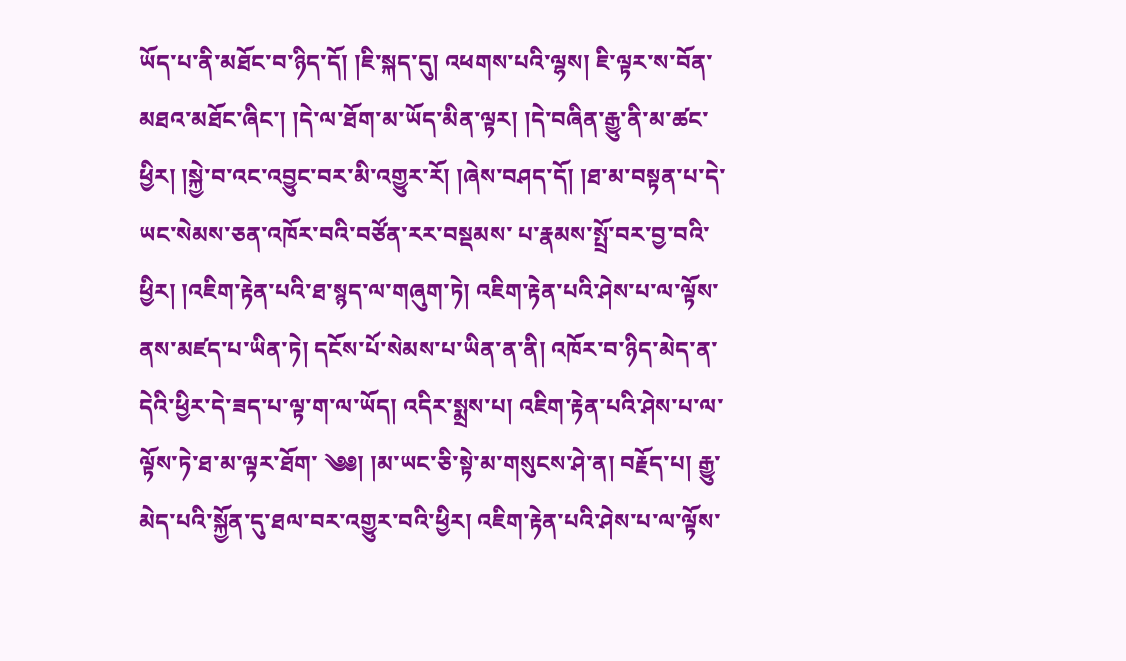ཡོད་པ་ནི་མཐོང་བ་ཉིད་དོ། །ཇི་སྐད་དུ། འཕགས་པའི་ལྷས། ཇི་ལྟར་ས་བོན་མཐའ་མཐོང་ཞིང་། །དེ་ལ་ཐོག་མ་ཡོད་མིན་ལྟར། །དེ་བཞིན་རྒྱུ་ནི་མ་ཚང་ཕྱིར། །སྐྱེ་བ་འང་འབྱུང་བར་མི་འགྱུར་རོ། །ཞེས་བཤད་དོ། །ཐ་མ་བསྟན་པ་དེ་ཡང་སེམས་ཅན་འཁོར་བའི་བཙོན་རར་བསྡམས་ པ་རྣམས་སྤྲོ་བར་བྱ་བའི་ཕྱིར། །འཇིག་རྟེན་པའི་ཐ་སྙད་ལ་གཞུག་ཏེ། འཇིག་རྟེན་པའི་ཤེས་པ་ལ་ལྟོས་ནས་མཛད་པ་ཡིན་ཏེ། དངོས་པོ་སེམས་པ་ཡིན་ན་ནི། འཁོར་བ་ཉིད་མེད་ན་དེའི་ཕྱིར་དེ་ཟད་པ་ལྟ་ག་ལ་ཡོད། འདིར་སྨྲས་པ། འཇིག་རྟེན་པའི་ཤེས་པ་ལ་ལྟོས་ཏེ་ཐ་མ་ལྟར་ཐོག་ ༄༅། །མ་ཡང་ཅི་སྟེ་མ་གསུངས་ཤེ་ན། བརྗོད་པ། རྒྱུ་མེད་པའི་སྐྱོན་དུ་ཐལ་བར་འགྱུར་བའི་ཕྱིར། འཇིག་རྟེན་པའི་ཤེས་པ་ལ་ལྟོས་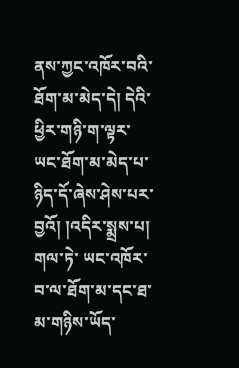ནས་ཀྱང་འཁོར་བའི་ཐོག་མ་མེད་དེ། དེའི་ཕྱིར་གཉི་ག་ལྟར་ཡང་ཐོག་མ་མེད་པ་ཉིད་དོ་ཞེས་ཤེས་པར་བྱའོ། །འདིར་སྨྲས་པ། གལ་ཏེ་ ཡང་འཁོར་བ་ལ་ཐོག་མ་དང་ཐ་མ་གཉིས་ཡོད་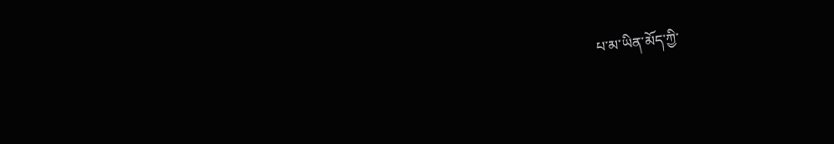པ་མ་ཡིན་མོད་ཀྱི་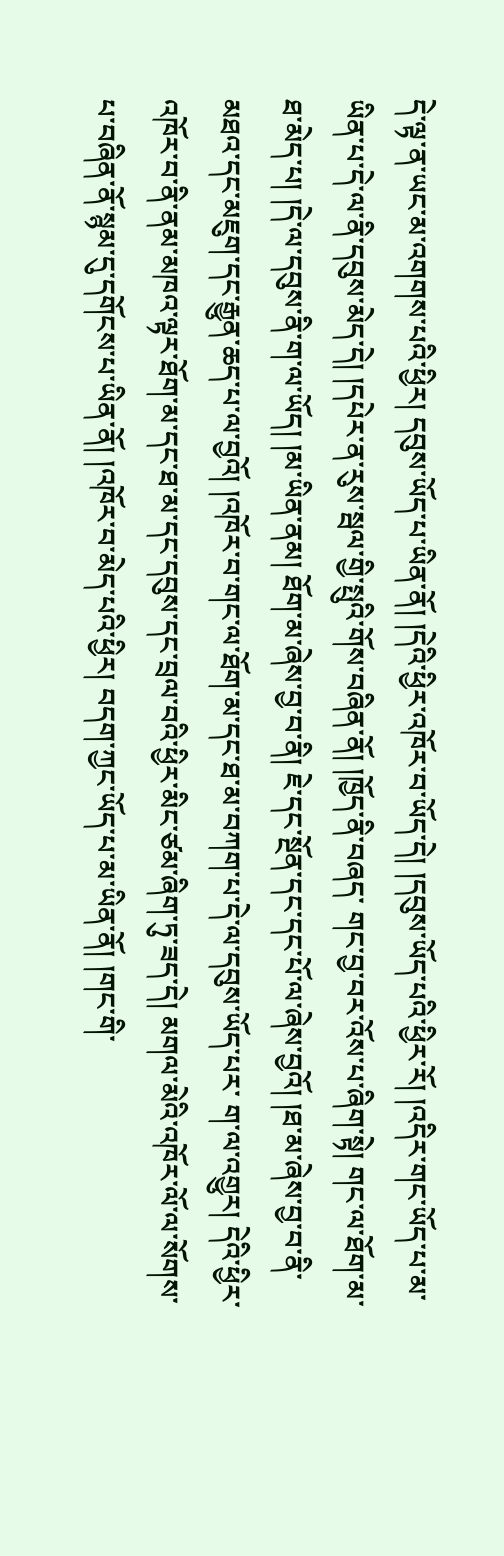དེ་ལྟ་ན་ཡང་མ་འགགས་པའི་ཕྱིར། དབུས་ཡོད་པ་ཡིན་ནོ། །དེའི་ཕྱིར་འཁོར་བ་ཡོད་དེ། །དབུས་ཡོད་པའི་ཕྱིར་རོ། །འདིར་གང་ཡོད་པ་མ་ཡིན་པ་དེ་ལ་ནི་དབུས་མེད་དེ། །དཔེར་ན་རུས་སྦལ་གྱི་སྤུའི་གོས་བཞིན་ནོ། །ཁྱོད་ནི་བཞད་ གང་བྱ་བར་འོས་པ་ཞིག་སྟེ། གང་ལ་ཐོག་མ་ཐ་མེད་པ། །དེ་ལ་དབུས་ནི་ག་ལ་ཡོད། །མ་ཡིན་ནམ། ཐོག་མ་ཞེས་བྱ་བ་ནི། ཇེ་དང་སྔོན་དང་དང་པོ་ལ་ཞེས་བྱའོ། །ཐ་མ་ཞེས་བྱ་བ་ནི་མཐའ་དང་མཇུག་དང་རྒྱུན་ཆད་པ་ལ་བྱའོ། །འཁོར་བ་གང་ལ་ཐོག་མ་དང་ཐ་མ་བཀག་པ་དེ་ལ་དབུས་ཡོད་པར་ ག་ལ་འགྱུར། དེའི་ཕྱིར་འཁོར་བ་ནི་ནམ་མཁའ་ལྟར་ཐོག་མ་དང་ཐ་མ་དང་དབུས་དང་བྲལ་བའི་ཕྱིར་མིང་ཙམ་ཞིག་ཏུ་ཟད་དེ། མགལ་མེའི་འཁོར་ལོ་ལ་སོགས་པ་བཞིན་ནོ་སྙམ་དུ་དགོངས་པ་ཡིན་ནོ། །འཁོར་བ་མེད་པའི་ཕྱིར། བདག་ཀྱང་ཡོད་པ་མ་ཡིན་ནོ། །གང་གི་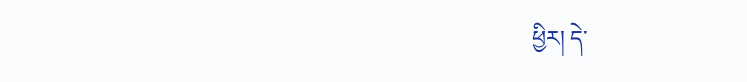ཕྱིར། དེ་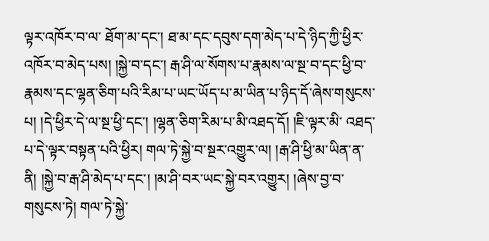ལྟར་འཁོར་བ་ལ་ ཐོག་མ་དང་། ཐ་མ་དང་དབུས་དག་མེད་པ་དེ་ཉིད་ཀྱི་ཕྱིར་འཁོར་བ་མེད་པས། །སྐྱེ་བ་དང་། རྒ་ཤི་ལ་སོགས་པ་རྣམས་ལ་སྔ་བ་དང་ཕྱི་བ་རྣམས་དང་ལྷན་ཅིག་པའི་རིམ་པ་ཡང་ཡོད་པ་མ་ཡིན་པ་ཉིད་དོ་ཞེས་གསུངས་པ། །དེ་ཕྱིར་དེ་ལ་སྔ་ཕྱི་དང་། །ལྷན་ཅིག་རིམ་པ་མི་འཐད་དོ། །ཇི་ལྟར་མི་ འཐད་པ་དེ་ལྟར་བསྟན་པའི་ཕྱིར། གལ་ཏེ་སྐྱེ་བ་སྔར་འགྱུར་ལ། །རྒ་ཤི་ཕྱི་མ་ཡིན་ན་ནི། །སྐྱེ་བ་རྒ་ཤི་མེད་པ་དང་། །མ་ཤི་བར་ཡང་སྐྱེ་བར་འགྱུར། །ཞེས་བྱ་བ་གསུངས་ཏེ། གལ་ཏེ་སྐྱེ་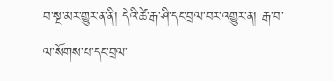བ་སྔ་མར་གྱུར་ན་ནི། དེའི་ཚེ་རྒ་ཤི་དང་བྲལ་བར་འགྱུར་ན། རྒ་བ་ལ་སོགས་པ་དང་བྲལ་